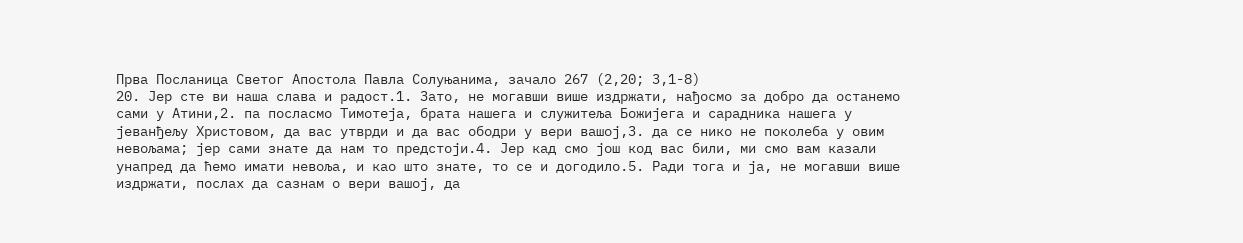Прва Посланица Светог Апостола Павла Солуњанима, зачало 267 (2,20; 3,1-8)
20. Јер сте ви наша слава и радост.1. Зато, не могавши више издржати, нађосмо за добро да останемо сами у Атини,2. па посласмо Тимотеја, брата нашега и служитеља Божијега и сарадника нашега у јеванђељу Христовом, да вас утврди и да вас ободри у вери вашој,3. да се нико не поколеба у овим невољама; јер сами знате да нам то предстоји.4. Јер кад смо још код вас били, ми смо вам казали унапред да ћемо имати невоља, и као што знате, то се и догодило.5. Ради тога и ја, не могавши више издржати, послах да сазнам о вери вашој, да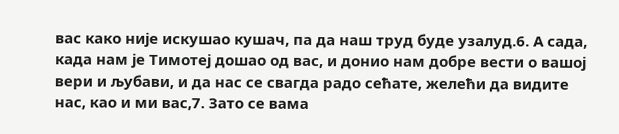вас како није искушао кушач, па да наш труд буде узалуд.6. А сада, када нам је Тимотеј дошао од вас, и донио нам добре вести о вашој вери и љубави, и да нас се свагда радо сећате, желећи да видите нас, као и ми вас,7. Зато се вама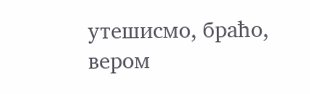утешисмо, браћо, вером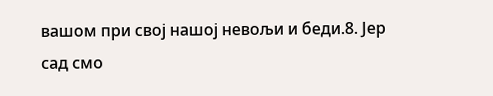вашом при свој нашој невољи и беди.8. Јер сад смо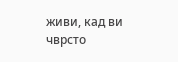живи, кад ви чврсто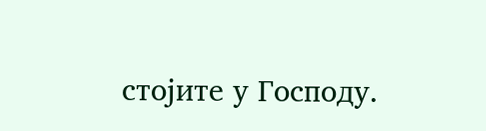стојите у Господу.